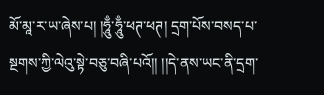མོ་མཱ་ར་ཡ་ཞེས་པ། །ཧཱུྃ་ཧཱུྃ་ཕཊ་ཕཊ། དྲག་པོས་བསད་པ་སྔགས་ཀྱི་ལེའུ་སྟེ་བཅུ་བཞི་པའོ།། །།དེ་ནས་ཡང་ནི་དྲག་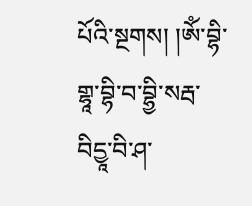པོའི་སྔགས། །ཨོཾ་བྷི་གྷཱ་བྷི་བ་བྷྱི་སརྦ་བིདྱཱ་བི་ཤ་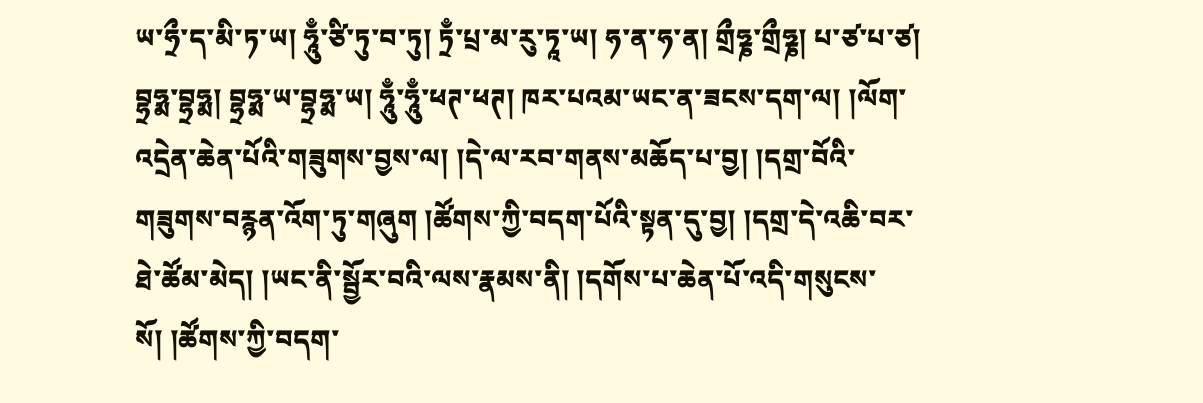ཡ་ཧྲྀ་ད་མི་ཏ་ཡ། ཧཱུྃ་ཙི་ཏུ་བ་ཏུ། ཏྲྃ་པྲ་མ་རུ་ཏཱ་ཡ། ཧ་ན་ཧ་ན། གྲྀཧྞ་གྲྀཧྞ། པ་ཙ་པ་ཙ། བྷྲཧྨ་བྷྲཧྨ། བྷྲཧྨ་ཡ་བྷྲཧྨ་ཡ། ཧཱུྃ་ཧཱུྃ་ཕཊ་ཕཊ། ཁར་པའམ་ཡང་ན་ཟངས་དག་ལ། །ལོག་འདྲེན་ཆེན་པོའི་གཟུགས་བྱས་ལ། །དེ་ལ་རབ་གནས་མཆོད་པ་བྱ། །དགྲ་བོའི་གཟུགས་བརྙན་འོག་ཏུ་གཞུག །ཚོགས་ཀྱི་བདག་པོའི་སྟན་དུ་བྱ། །དགྲ་དེ་འཆི་བར་ཐེ་ཚོམ་མེད། །ཡང་ནི་སྦྱོར་བའི་ལས་རྣམས་ནི། །དགོས་པ་ཆེན་པོ་འདི་གསུངས་སོ། །ཚོགས་ཀྱི་བདག་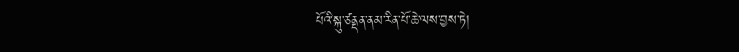པོའི་སྐུ་ཙནྡན་ནམ་རིན་པོ་ཆེ་ལས་བྱས་ཏེ།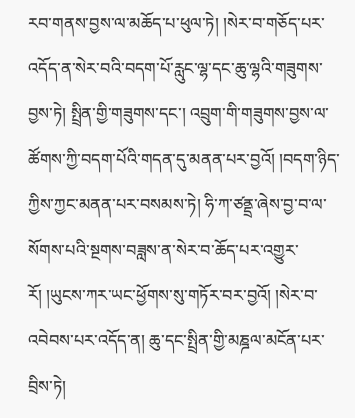རབ་གནས་བྱས་ལ་མཆོད་པ་ཕུལ་ཏེ། །སེར་བ་གཅོད་པར་འདོད་ན་སེར་བའི་བདག་པོ་རླུང་ལྷ་དང་ཆུ་ལྷའི་གཟུགས་བྱས་ཏེ། སྤྲིན་གྱི་གཟུགས་དང་། འབྲུག་གི་གཟུགས་བྱས་ལ་ཚོགས་ཀྱི་བདག་པོའི་གདན་དུ་མནན་པར་བྱའོ། །བདག་ཉིད་ཀྱིས་ཀྱང་མནན་པར་བསམས་ཏེ། ཧི་ཀ་ཙནྡྲ་ཞེས་བྱ་བ་ལ་སོགས་པའི་སྔགས་བཟླས་ན་སེར་བ་ཆོད་པར་འགྱུར་རོ། །ཡུངས་ཀར་ཡང་ཕྱོགས་སུ་གཏོར་བར་བྱའོ། །སེར་བ་འབེབས་པར་འདོད་ན། ཆུ་དང་སྤྲིན་གྱི་མཎྜལ་མངོན་པར་བྲིས་ཏེ།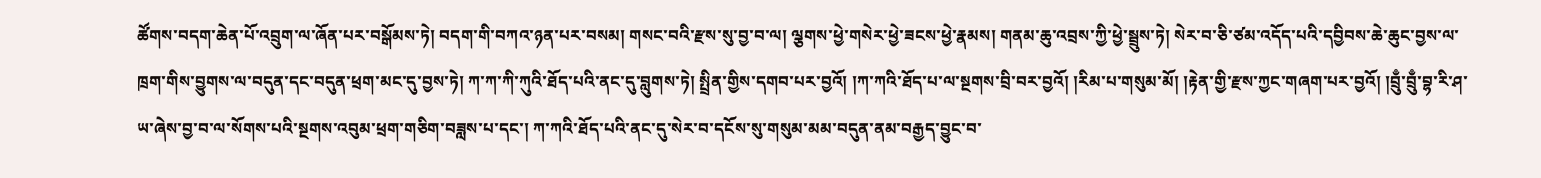ཚོགས་བདག་ཆེན་པོ་འབྲུག་ལ་ཞོན་པར་བསྒོམས་ཏེ། བདག་གི་བཀའ་ཉན་པར་བསམ། གསང་བའི་རྫས་སུ་བྱ་བ་ལ། ལྕགས་ཕྱེ་གསེར་ཕྱེ་ཟངས་ཕྱེ་རྣམས། གནམ་ཆུ་འབྲས་ཀྱི་ཕྱེ་སྦྲུས་ཏེ། སེར་བ་ཅི་ཙམ་འདོད་པའི་དབྱིབས་ཆེ་ཆུང་བྱས་ལ་ཁྲག་གིས་བྱུགས་ལ་བདུན་དང་བདུན་ཕྲག་མང་དུ་བྱས་ཏེ། ཀ་ཀ་ཀི་ཀུའི་ཐོད་པའི་ནང་དུ་བླུགས་ཏེ། སྤྲིན་གྱིས་དགབ་པར་བྱའོ། །ཀ་ཀའི་ཐོད་པ་ལ་སྔགས་བྲི་བར་བྱའོ། །རིམ་པ་གསུམ་མོ། །རྟེན་གྱི་རྫས་ཀྱང་གཞག་པར་བྱའོ། །བྲུྃ་བྲུྃ་བྷ་རི་ཤ་ཡ་ཞེས་བྱ་བ་ལ་སོགས་པའི་སྔགས་འབུམ་ཕྲག་གཅིག་བཟླས་པ་དང་། ཀ་ཀའི་ཐོད་པའི་ནང་དུ་སེར་བ་དངོས་སུ་གསུམ་མམ་བདུན་ནམ་བརྒྱད་བྱུང་བ་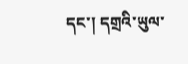དང་། དགྲའི་ཡུལ་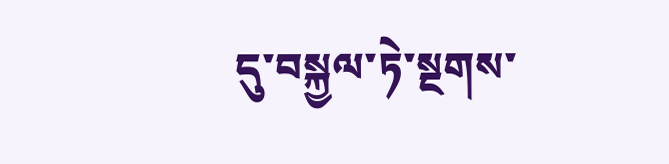དུ་བསྐྱལ་ཏེ་སྔགས་